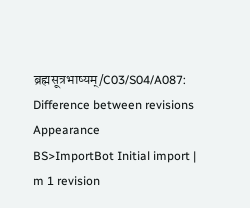ब्रह्मसूत्रभाष्यम्/C03/S04/A087: Difference between revisions
Appearance
BS>ImportBot Initial import |
m 1 revision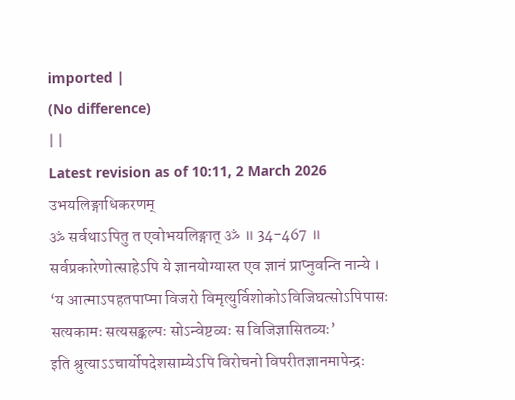imported |
(No difference)
| |
Latest revision as of 10:11, 2 March 2026
उभयलिङ्गाधिकरणम्
ॐ सर्वथाऽपितु त एवोभयलिङ्गात् ॐ ॥ 34-467 ॥
सर्वप्रकारेणोत्साहेऽपि ये ज्ञानयोग्यास्त एव ज्ञानं प्राप्नुवन्ति नान्ये ।
‘य आत्माऽपहतपाप्मा विजरो विमृत्युर्विशोकोऽविजिघत्सोऽपिपासः सत्यकामः सत्यसङ्कल्पः सोऽन्वेष्टव्यः स विजिज्ञासितव्यः’
इति श्रुत्याऽऽचार्योपदेशसाम्येऽपि विरोचनो विपरीतज्ञानमापेन्द्रः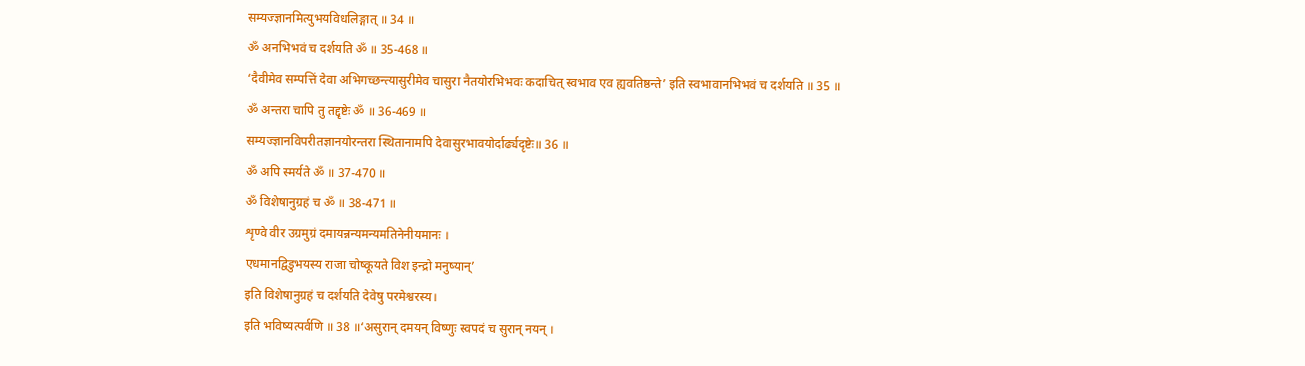सम्यज्ज्ञानमित्युभयविधलिङ्गात् ॥ 34 ॥
ॐ अनभिभवं च दर्शयति ॐ ॥ 35-468 ॥
‘दैवीमेव सम्पत्तिं देवा अभिगच्छन्त्यासुरीमेव चासुरा नैतयोरभिभवः कदाचित् स्वभाव एव ह्यवतिष्ठन्ते’ इति स्वभावानभिभवं च दर्शयति ॥ 35 ॥
ॐ अन्तरा चापि तु तद्दृष्टेः ॐ ॥ 36-469 ॥
सम्यज्ज्ञानविपरीतज्ञानयोरन्तरा स्थितानामपि देवासुरभावयोर्दार्ढ्यदृष्टेः॥ 36 ॥
ॐ अपि स्मर्यते ॐ ॥ 37-470 ॥
ॐ विशेषानुग्रहं च ॐ ॥ 38-471 ॥
शृण्वे वीर उग्रमुग्रं दमायन्नन्यमन्यमतिनेनीयमानः ।
एधमानद्विडुभयस्य राजा चोष्कूयते विश इन्द्रो मनुष्यान्’
इति विशेषानुग्रहं च दर्शयति देवेषु परमेश्वरस्य।
इति भविष्यत्पर्वणि ॥ 38 ॥‘असुरान् दमयन् विष्णुः स्वपदं च सुरान् नयन् ।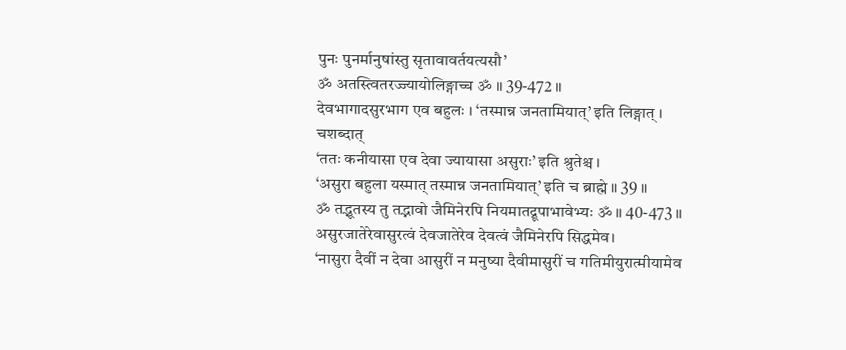पुनः पुनर्मानुषांस्तु सृतावावर्तयत्यसौ’
ॐ अतस्त्वितरज्ज्यायोलिङ्गाच्च ॐ ॥ 39-472 ॥
देवभागादसुरभाग एव बहुलः । ‘तस्मान्न जनतामियात्’ इति लिङ्गात् ।
चशब्दात्
‘ततः कनीयासा एव देवा ज्यायासा असुराः’ इति श्रुतेश्च ।
‘असुरा बहुला यस्मात् तस्मान्न जनतामियात्’ इति च ब्राह्मे ॥ 39 ॥
ॐ तद्भूतस्य तु तद्भावो जैमिनेरपि नियमातद्रूपाभावेभ्यः ॐ ॥ 40-473 ॥
असुरजातेरेवासुरत्वं देवजातेरेव देवत्वं जैमिनेरपि सिद्धमेव।
‘नासुरा दैवीं न देवा आसुरीं न मनुष्या दैवीमासुरीं च गतिमीयुरात्मीयामेव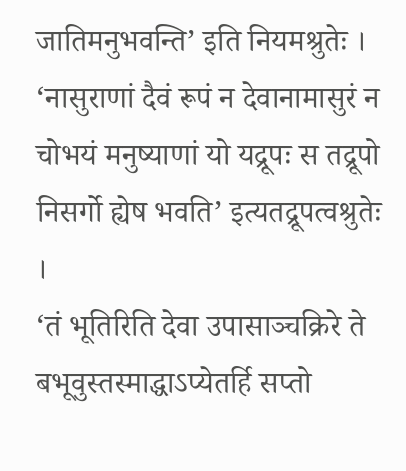जातिमनुभवन्ति’ इति नियमश्रुतेः ।
‘नासुराणां दैवं रूपं न देवानामासुरं न चोभयं मनुष्याणां यो यद्रूपः स तद्रूपो निसर्गो ह्येष भवति’ इत्यतद्रूपत्वश्रुतेः ।
‘तं भूतिरिति देवा उपासाञ्चक्रिरे ते बभूवुस्तस्माद्धाऽप्येतर्हि सप्तो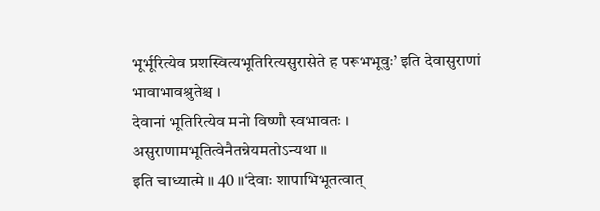भूर्भूरित्येव प्रशस्वित्यभूतिरित्यसुरासेते ह परूभभूवुः’ इति देवासुराणां भावाभावश्रुतेश्च ।
देवानां भूतिरित्येव मनो विष्णौ स्वभावतः ।
असुराणामभूतित्वेनैतन्नेयमतोऽन्यथा ॥
इति चाध्यात्मे ॥ 40 ॥‘देवाः शापाभिभूतत्वात्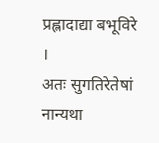प्रह्लादाद्या बभूविरे ।
अतः सुगतिरेतेषां नान्यथा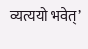व्यत्ययो भवेत्’